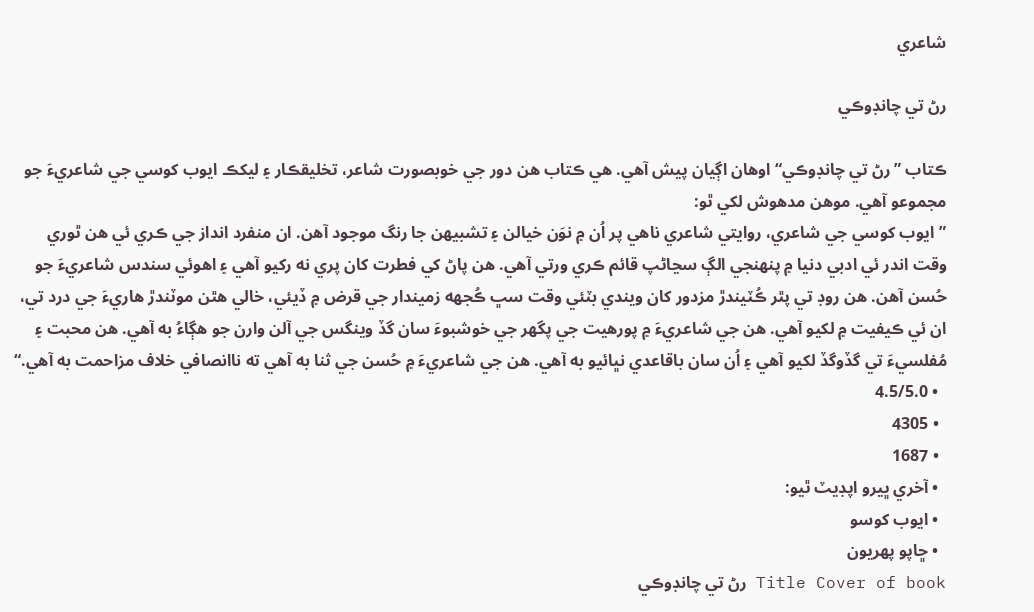شاعري

رڻ تي چانڊوڪي

ڪتاب ”رڻ تي چانڊوڪي“ اوهان اڳيان پيش آهي. هي ڪتاب هن دور جي خوبصورت شاعر، تخليقڪار ۽ ليکڪ ايوب کوسي جي شاعريءَ جو مجموعو آهي. موهن مدهوش لکي ٿو:
”ايوب کوسي جي شاعري، روايتي شاعري ناهي پر اُن ۾ نوَن خيالن ۽ تشبيهن جا رنگ موجود آهن. ان منفرد انداز جي ڪري ئي هن ٿوري وقت اندر ئي ادبي دنيا ۾ پنهنجي الڳ سڃاڻپ قائم ڪري ورتي آهي. هن پاڻ کي فطرت کان پري نه رکيو آهي ۽ اهوئي سندس شاعريءَ جو حُسن آهن. هن روڊ تي پٿر ڪُٽيندڙ مزدور کان ويندي بٽئي وقت سڀ ڪُجهه زميندار جي قرض ۾ ڏيئي، خالي هٿن موٽندڙ هاريءَ جي درد تي، ان ئي ڪيفيت ۾ لکيو آهي. هن جي شاعريءَ ۾ پورهيت جي پگهر جي خوشبوءَ سان گڏ وينگس جي آلن وارن جو هڳاءُ به آهي. هن محبت ۽ مُفلسيءَ تي گڏوگڏ لکيو آهي ۽ اُن سان باقاعدي نڀائيو به آهي. هن جي شاعريءَ ۾ حُسن جي ثنا به آهي ته ناانصافي خلاف مزاحمت به آهي.“
  • 4.5/5.0
  • 4305
  • 1687
  • آخري ڀيرو اپڊيٽ ٿيو:
  • ايوب کوسو
  • ڇاپو پھريون
Title Cover of book رڻ تي چانڊوڪي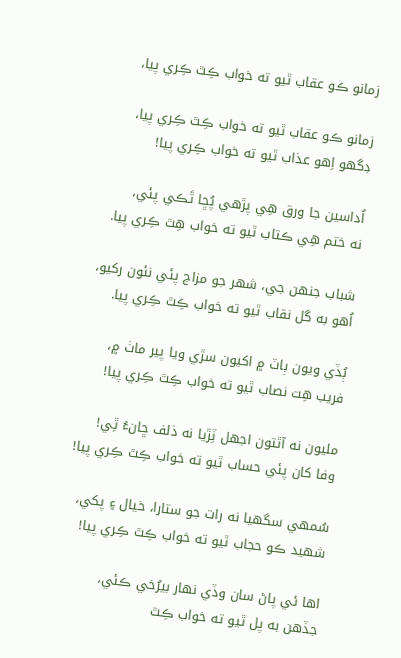زمانو ڪو عقاب ٿيو ته خواب ڪِٿ ڪِري پيا،

زمانو ڪو عقاب ٿيو ته خواب ڪِٿ ڪِري پيا،
ڊگهو اِهو عذاب ٿيو ته خواب ڪِري پيا!

اُداسين جا ورق هِي پڙهي پُڇا ٿَڪي پئي،
نه ختم هِي ڪتاب ٿيو ته خواب هِٿ ڪِري پيا.

شباب جنهن جي، شهر جو مزاج پئي نئون رکيو،
اُهو به گل نقاب ٿيو ته خواب ڪِٿ ڪِري پيا.

ٻُڏي ويون ٻاٽ ۾ اکيون سڙي ويا پير ماٺ ۾،
فريب هِت نصاب ٿيو ته خواب ڪِٿ ڪِري پيا!

مليون نه آٿتون اجهل ٽِڙيا نه ذلف ڇانءُ ٿِي!
وفا کان پئي حساب ٿيو ته خواب ڪِٿ ڪِري پيا!

سُمهي سگهيا نه رات جو ستارا، خيال ۽ پکي،
شهيد ڪو حجاب ٿيو ته خواب ڪِٿ ڪِري پيا!

اها ئي پاڻ سان وڏي نهار بيرُخي ڪئي،
جڏهن به پل ٿيو ته خواب ڪِٿ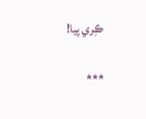ڪِري پيا!

***